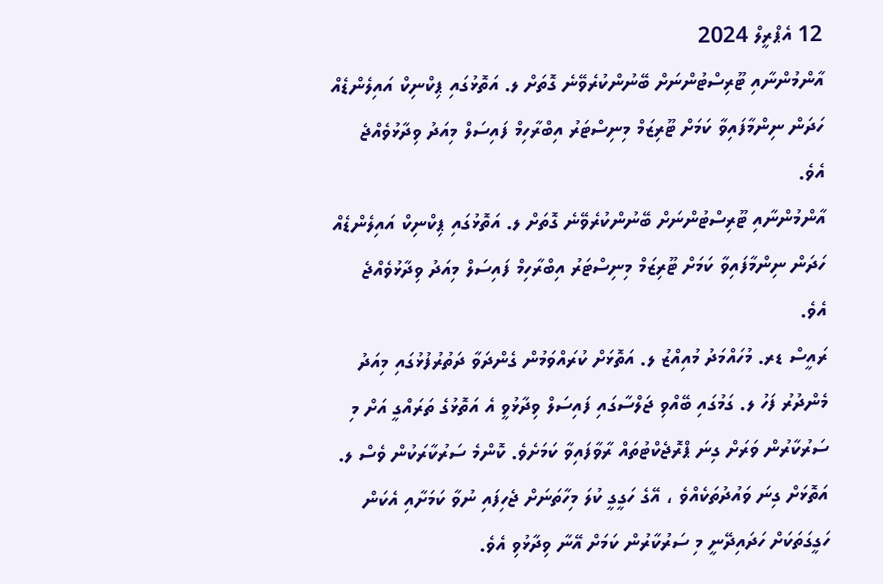12 އެޕްރީލް 2024
އާންމުންނާއި ޓޫރިސްޓުންނަށް ބޭނުންކުރެވޭނެ ގޮތަށް ލ. އަތޮޅުގައި ޕިކްނިކް އައިލެންޑެއް ހަދަން ނިންމާފައިވާ ކަމަށް ޓޫރިޒަމް މިނިސްޓަރު އިބްރާހިމް ފައިސަލް މިއަދު ވިދާޅުވެއްޖެ އެވެ.
އާންމުންނާއި ޓޫރިސްޓުންނަށް ބޭނުންކުރެވޭނެ ގޮތަށް ލ. އަތޮޅުގައި ޕިކްނިކް އައިލެންޑެއް ހަދަން ނިންމާފައިވާ ކަމަށް ޓޫރިޒަމް މިނިސްޓަރު އިބްރާހިމް ފައިސަލް މިއަދު ވިދާޅުވެއްޖެ އެވެ.
ރައީސް ޑރ. މުހައްމަދު މުއިއްޒު ލ. އަތޮޅަށް ކުރައްވަމުން ގެންދަވާ ދަތުރުފުޅުގައި މިއަދު މެންދުރު ފަހު ލ. ގަމުގައި ބޭއްވި ޖަލްސާގައި ފައިސަލް ވިދާޅުވީ އެ އަތޮޅުގެ ތަރައްގީ އަށް މި ސަރުކާރުން ވަރަށް ގިނަ ޕްރޮޖެކްޓުތައް ރާވާފައިވާ ކަމަށެވެ. ކޮންމެ ސަރުކާރަކުން ވެސް ލ. އަތޮޅަށް ގިނަ ވައުދުތަކެއްވެ ، އޭގެ ހަގީގީ ކުލަ މިހާތަނަށް ޖެހިފައި ނުވާ ކަމަށާއި އެކަން ހަގީގަތަކަށް ހަދައިދޭނީ މި ސަރުކާރުން ކަމަށް އޭނާ ވިދާޅުވި އެވެ.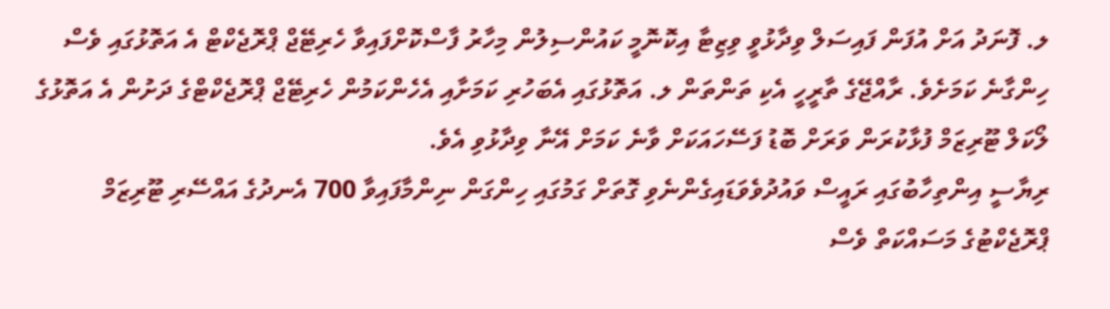ލ. ފޮނަދު އަށް އުފަން ފައިސަލް ވިދާޅުވީ ވިޒިޓާ އިކޮނޮމީ ކައުންސިލުން މިހާރު ފާސްކޮށްފައިވާ ހެރިޓޭޖް ޕްރޮޖެކްޓް އެ އަތޮޅުގައި ވެސް ހިންގާނެ ކަމަށެވެ. ރާއްޖޭގެ ތާރީހީ އެކި ތަންތަން ލ. އަތޮޅުގައި އެބަހުރި ކަމަށާއި އެހެންކަމުން ހެރިޓޭޖް ޕްރޮޖެކްޓްގެ ދަށުން އެ އަތޮޅުގެ ލޯކަލް ޓޫރިޒަމް ފުޅާކުރަން ވަރަށް ބޮޑު ފަސޭހައަކަށް ވާނެ ކަމަށް އޭނާ ވިދާޅުވި އެވެ.
ރިޔާސީ އިންތިހާބުގައި ރައީސް ވައުދުވެވަޑައިގެންނެވި ގޮތަށް ގަމުގައި ހިންގަން ނިންމާފައިވާ 700 އެނދުގެ އައްސޭރި ޓޫރިޒަމް ޕްރޮޖެކްޓުގެ މަސައްކަތް ވެސް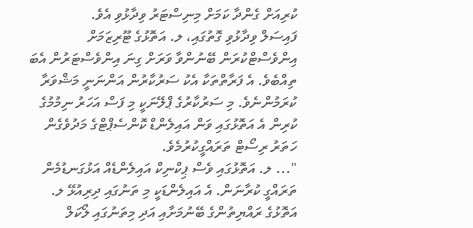ކުރިއަށް ގެންދާ ކަމަށް މިނިސްޓަރު ވިދާޅުވި އެވެ.
ފައިސަލް ވިދާޅުވި ގޮތުގައި، ލ. އަތޮޅުގެ ޓޫރިޒަމަށް އިންވެސްޓްކުރަން ބޭނުންވާ ވަރަށް ގިނަ އިންވެސްޓަރުން އެބަ ތިއްބެވެ. އެ ފަރާތްތަކާ އެކު ސަރުކާރުން އަންނަނީ މަޝްވަރާ ކުރަމުންނެވެ. މި ސަރުކާރުގެ ޕްލޭނަކީ މި ފަސް އަހަރު ނިމުމުގެ ކުރިން އެ އަތޮޅުގައި ވަން އައިލެންޑް ކޮންސެޕްޓްގެ މަދުވެގެން ހަތަރު ރިސޯޓް ތަރައްގީކުރުމެވެ.
"... ލ. އަތޮޅުގައި ވެސް ޕިކްނިކް އައިލެންޑެއް އަޅުގަނޑުމެން ތަރައްގީ ކުރާނަން. އެ އައިލެންޑަކީ މި ތަނުގައި ދިރިއުޅޭ ލ. އަތޮޅުގެ ރައްޔިތުންގެ ބޭނުމަށާއި އަދި މިތަނުގައި ލޯކަލް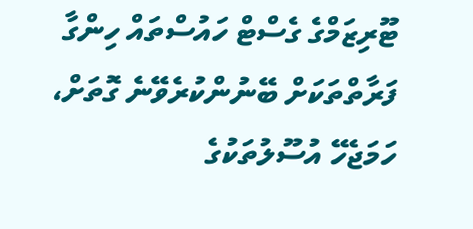ޓޫރިޒަމްގެ ގެސްޓް ހައުސްތައް ހިންގާ ފަރާތްތަކަށް ބޭނުންކުރެވޭނެ ގޮތަށް، ހަމަޖެހޭ އުސޫލުތަކުގެ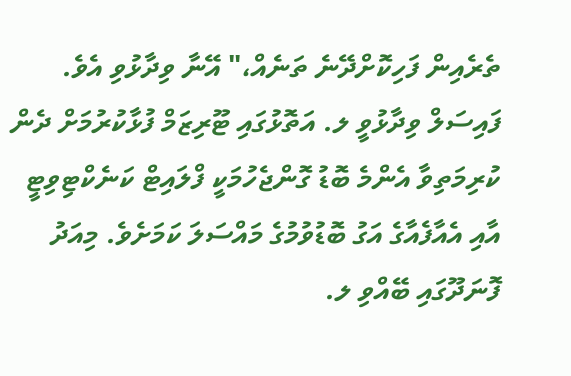ތެރެއިން ފަހިކޮށްދޭނެ ތަނެއް،" އޭނާ ވިދާޅުވި އެވެ.
ފައިސަލް ވިދާޅުވީ ލ. އަތޮޅުގައި ޓޫރިޒަމް ފުޅާކުރުމަށް ދެން ކުރިމަތިވާ އެންމެ ބޮޑު ގޮންޖެހުމަކީ ފްލައިޓް ކަނެކްޓިވިޓީ އާއި އެއާފެއާގެ އަގު ބޮޑުވުމުގެ މައްސަލަ ކަމަށެވެ. މިއަދު ފޮނަދޫގައި ބޭއްވި ލ.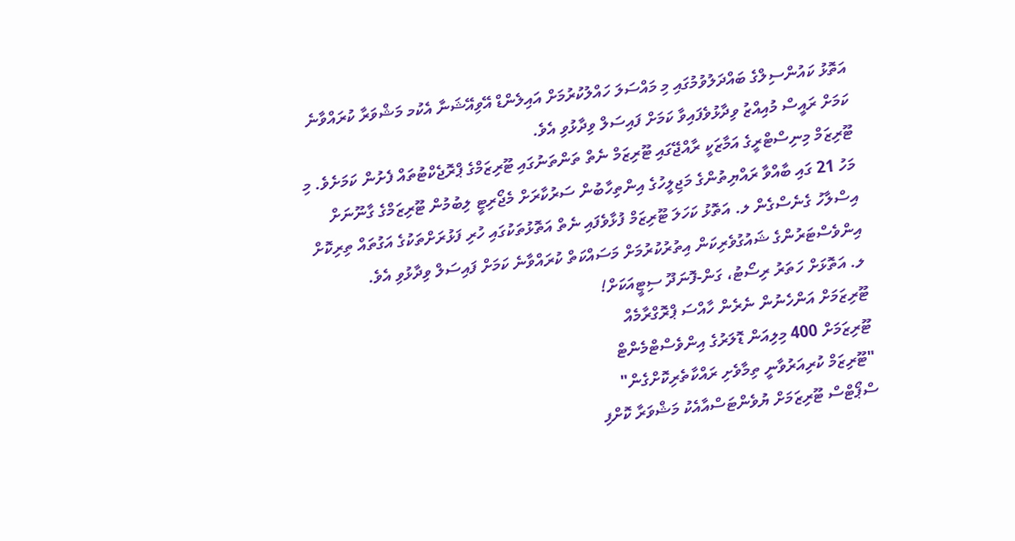އަތޮޅު ކައުންސިލްގެ ބައްދަލުވުމުގައި މި މައްސަލަ ހައްލުކުރުމަށް އައިލެންޑް އޭވިއޭޝަނާ އެކުމ މަޝްވަރާ ކުރައްވާނެ ކަމަށް ރައީސް މުއިއްޒު ވިދާޅުވެފައިވާ ކަމަށް ފައިސަލް ވިދާޅުވި އެވެ.
ޓޫރިޒަމް މިނިސްޓްރީގެ އަމާޒަކީ ރާއްޖޭގައި ޓޫރިޒަމް ނެތް ތަންތަނުގައި ޓޫރިޒަމްގެ ޕްރޮޖެކްޓުތައް ފެށުން ކަމަށެވެ. މި މަހު 21 ގައި ބާއްވާ ރައްޔިތުންގެ މަޖިލީހުގެ އިންތިހާބުން ސަރުކާރަށް މެޖޯރިޓީ ލިބުމުން ޓޫރިޒަމްގެ ގާނޫނަށް އިސްލާހު ގެނެސްގެން ލ. އަތޮޅު ކަހަލަ ޓޫރިޒަމް ފުޅާވެފައި ނެތް އަތޮޅުތަކުގައި ހުރި ފަޅުރަށްތަކުގެ އަގުތައް ތިރިކޮށް އިންވެސްޓަރުންގެ ޝައުގުވެރިކަން އިތުރުކުރުމަށް މަސައްކަތް ކުރައްވާނެ ކަމަށް ފައިސަލް ވިދާޅުވި އެވެ.
ލ. އަތޮޅަށް ހަތަރު ރިސޯޓު، ގަން-ފޮނަދޫ ސިޓީއަކަށް!
ޓޫރިޒަމަށް އަންހެނުން ނެރެން ހާއްސަ ޕްރޮގްރާމެއް
ޓޫރިޒަމަށް 400 މިލިއަން ޑޮލަރުގެ އިންވެސްޓްމެންޓް
"ޓޫރިޒަމް ކުރިއަރުވާނީ ތިމާވެށި ރައްކާތެރިކޮށްގެން"
ސްޕޯޓްސް ޓޫރިޒަމަށް ޔުވެންޓަސްއާއެކު މަޝްވަރާ ކޮށްފި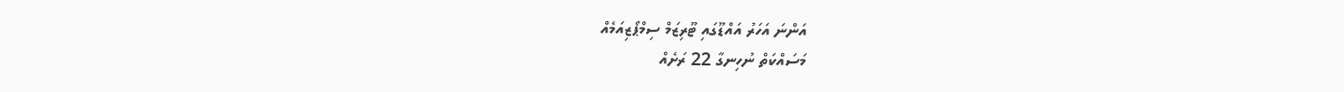އަންނަ އަހަރު އައްޑޫގައި ޓޫރިޒަމް ސިމްޕޯޒިއަމެއް
މަސައްކަތް ނުހިނގާ 22 ރަށެއް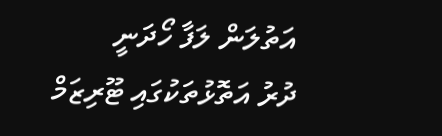އަތުލަން ލަފާ ހޯދަނީ
ދުރު އަތޮޅުތަކުގައި ޓޫރިޒަމް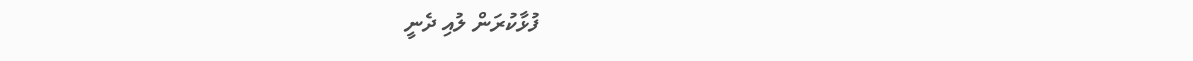ފުޅާކުރަން ލުއި ދެނީ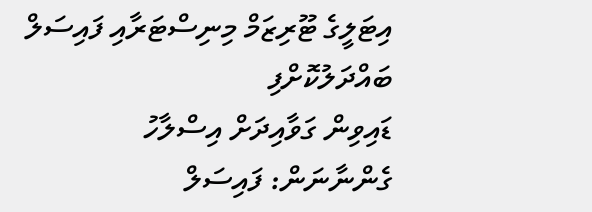އިޓަލީގެ ޓޫރިޒަމް މިނިސްޓަރާއި ފައިސަލް ބައްދަލުކޮށްފި
ޑައިވިން ގަވާއިދަށް އިސްލާހު ގެންނާނަން: ފައިސަލް